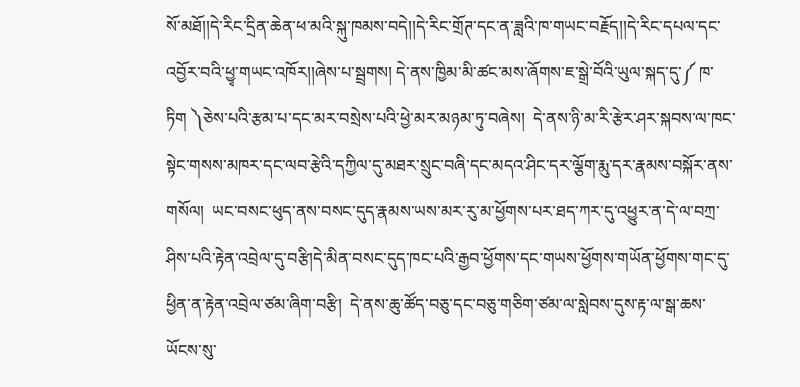སོ་མཐོ།།དེ་རིང་དྲིན་ཆེན་ཕ་མའི་སྐུ་ཁམས་བདེ།།དེ་རིང་གྲོཊ་དང་ན་ཟླའི་ཁ་གཡང་བརྗོད།།དེ་རིང་དཔལ་དང་འབྱོར་བའི་ཕྱྭ་གཡང་འཁོར།།ཞེས་པ་སྦྲགས། དེ་ནས་ཁྱིམ་མི་ཚང་མས་ཞོགས་ཇ་སྒྲེ་བོའི་ཡུལ་སྐད་དུ་༼ ཁ་ཏིག ༽ཅེས་པའི་རྩམ་པ་དང་མར་བསྲེས་པའི་ཕྱེ་མར་མཉམ་ཏུ་བཞེས།  དེ་ནས་ཉི་མ་རི་རྩེར་ཤར་སྐབས་ལ་ཁང་སྟེང་གསས་མཁར་དང་ལབ་རྩེའི་དཀྱིལ་དུ་མཐར་སྲུང་བཞི་དང་མདའ་ཤིང་དར་ལྕོག་རྨུ་དར་རྣམས་བསྐོར་ནས་གསོལ།  ཡང་བསང་ཕུད་ནས་བསང་དུད་རྣམས་ཡས་མར་རུ་མ་ཕྱོགས་པར་ཐད་ཀར་དུ་འཕྱུར་ན་དེ་ལ་བཀྲ་ཤིས་པའི་རྟེན་འབྲེལ་དུ་བརྩི།དེ་མིན་བསང་དུད་ཁང་པའི་རྒྱབ་ཕྱོགས་དང་གཡས་ཕྱོགས་གཡོན་ཕྱོགས་གང་དུ་ཕྱིན་ན་རྟེན་འབྲེལ་ཙམ་ཞིག་བརྩི།  དེ་ནས་ཆུ་ཚོད་བཅུ་དང་བཅུ་གཅིག་ཙམ་ལ་སླེབས་དུས་རྟ་ལ་སྒ་ཆས་ཡོངས་སུ་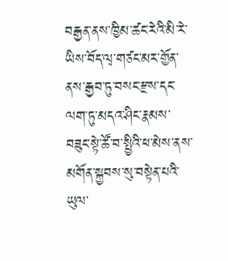བརྒྱན་ནས་ཁྱིམ་ཚང་རེའི་མི་རེ་ཡིས་བོད་ལྭ་གཙང་མར་གྱོན་ནས་རྒྱབ་ཏུ་བསང་རྫས་དང་ལག་ཏུ་མདའ་ཤིང་རྣམས་བཟུང་སྟེ་ཚོ་བ་སྤྱིའི་ཕ་མེས་ནས་མགོན་སྐྱབས་སུ་བསྟེན་པའི་ཡུལ་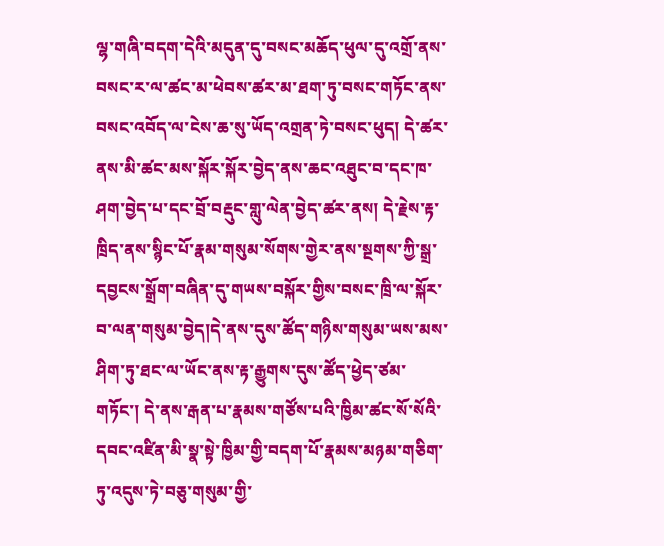ལྷ་གཞི་བདག་དེའི་མདུན་དུ་བསང་མཆོད་ཕུལ་དུ་འགྲོ་ནས་བསང་ར་ལ་ཚང་མ་ཕེབས་ཚར་མ་ཐག་ཏུ་བསང་གཏོང་ནས་བསང་འབོད་ལ་ངེས་ཆ་སུ་ཡོད་འགྲན་ཏེ་བསང་ཕུད། དེ་ཚར་ནས་མི་ཚང་མས་སྐོར་སྐོར་བྱེད་ནས་ཆང་འཐུང་བ་དང་ཁ་ཤག་བྱེད་པ་དང་བྲོ་བརྡུང་གླུ་ལེན་བྱེད་ཚར་ནས། དེ་རྗེས་རྟ་ཁྲིད་ནས་སྙིང་པོ་རྣམ་གསུམ་སོགས་གྱེར་ནས་སྔགས་ཀྱི་སྒྲ་དབྱངས་སྒྲོག་བཞིན་དུ་གཡས་བསྐོར་གྱིས་བསང་ཁྲི་ལ་སྐོར་བ་ལན་གསུམ་བྱེད།དེ་ནས་དུས་ཚོད་གཉིས་གསུམ་ཡས་མས་ཤིག་ཏུ་ཐང་ལ་ཡོང་ནས་རྟ་རྒྱུགས་དུས་ཚོད་ཕྱེད་ཙམ་གཏོང་། དེ་ནས་རྒན་པ་རྣམས་གཙོས་པའི་ཁྱིམ་ཚང་སོ་སོའི་དབང་འཛིན་མི་སྣ་སྟེ་ཁྱིམ་གྱི་བདག་པོ་རྣམས་མཉམ་གཅིག་ཏུ་འདུས་ཏེ་བཅུ་གསུམ་གྱི་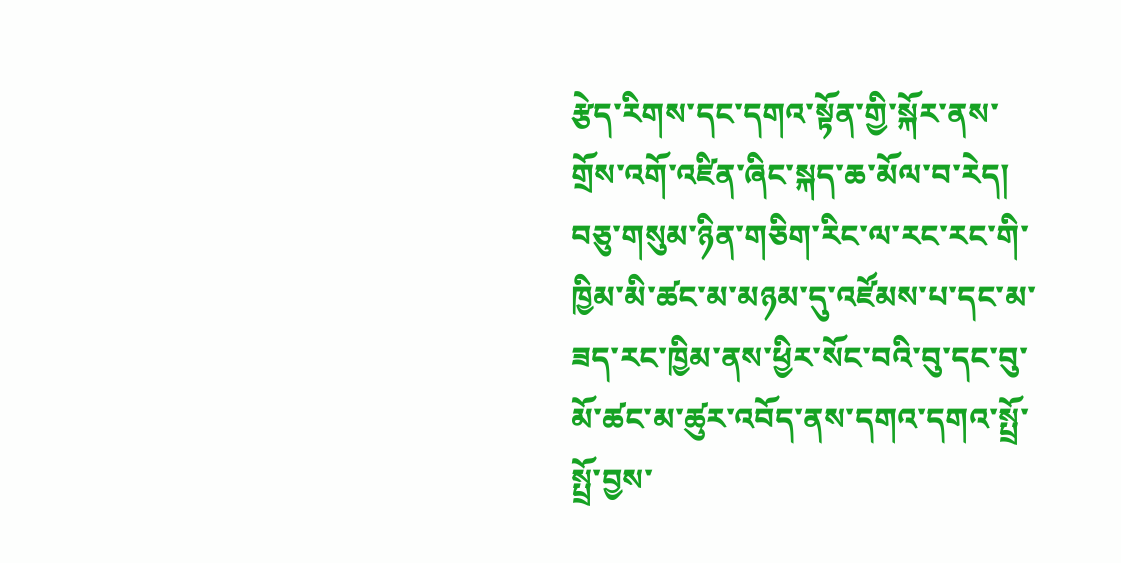རྩེད་རིགས་དང་དགའ་སྟོན་གྱི་སྐོར་ནས་གྲོས་འགོ་འཛིན་ཞིང་སྐད་ཆ་མོལ་བ་རེད། བཅུ་གསུམ་ཉིན་གཅིག་རིང་ལ་རང་རང་གི་ཁྱིམ་མི་ཚང་མ་མཉམ་དུ་འཛོམས་པ་དང་མ་ཟད་རང་ཁྱིམ་ནས་ཕྱིར་སོང་བའི་བུ་དང་བུ་མོ་ཚང་མ་ཚུར་འབོད་ནས་དགའ་དགའ་སྤྲོ་སྤྲོ་བྱས་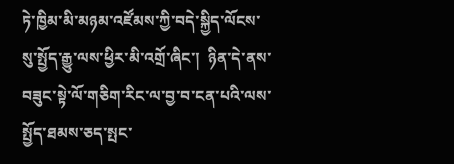ཏེ་ཁྱིམ་མི་མཉམ་འཛོམས་ཀྱི་བདེ་སྐྱིད་ལོངས་སུ་སྤྱོད་རྒྱུ་ལས་ཕྱིར་མི་འགྲོ་ཞིང་།  ཉིན་དེ་ནས་བཟུང་སྟེ་ལོ་གཅིག་རིང་ལ་བྱ་བ་ངན་པའི་ལས་སྤྱོད་ཐམས་ཅད་སྤང་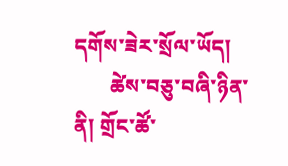དགོས་ཟེར་སྲོལ་ཡོད།
       ཚེས་བཅུ་བཞི་ཉིན་ནི། གྲོང་ཚོ་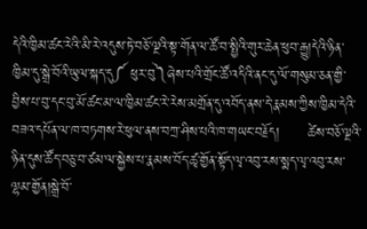དེའི་ཁྱིམ་ཚང་རེའི་མི་རེ་འདུས་ཏེ་བཅོ་ལྔའི་སྟ་གོན་ལ་ཚོ་བ་སྤྱིའི་གུར་ཆེན་ཕུབ་རྒྱུ།དེའི་ཉིན་ཁྱིམ་དུ་སྒྲེ་བོའི་ཡུལ་སྐད་དུ༼ ཕུར་བུ༽ཞེས་པའི་གྲོང་ཚོ་འདིའི་ནང་དུ་ལོ་གསུམ་ཅན་གྱི་བྱིས་པ་བུ་དང་བུ་མོ་ཚང་མ་ལ་ཁྱིམ་ཚང་རེ་རེས་མགྲོན་དུ་འབོད་ནས་དེ་རྣམས་ཀྱིས་ཁྱིམ་དེའི་བཟའ་དཔོན་ལ་ཁ་བཏགས་རེ་ཕུལ་ནས་བཀྲ་ཤིས་པའི་ཁ་གཡང་བརྗོད།      ཚེས་བཅོ་ལྔའི་ཉིན་དུས་ཚོད་བཅུ་བ་ཙམ་ལ་སྐྱེས་པ་རྣམས་བོད་ཚྭ་གྱོན་སྟོད་ལྭ་འབུ་རས་སྨད་ལྭ་འབུ་རས་ལྷམ་གྱོན།སྒྲེ་བོ་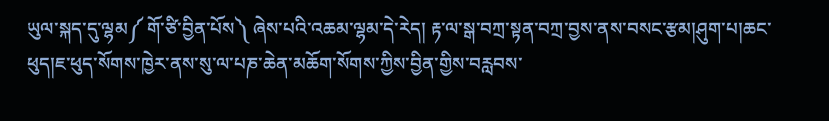ཡུལ་སྐད་དུ་ལྷམ༼ གོ་ཙི་བྱིན་པོས༽ ཞེས་པའི་འཆམ་ལྷམ་དེ་རེད། རྟ་ལ་སྒ་བཀྲ་སྟན་བཀྲ་བྱས་ནས་བསང་རྩམ།ཤུག་པ།ཆང་ཕུད།ཇ་ཕུད་སོགས་ཁྱེར་ནས་སུ་ལ་པཎ་ཆེན་མཆོག་སོགས་ཀྱིས་བྱིན་གྱིས་བརླབས་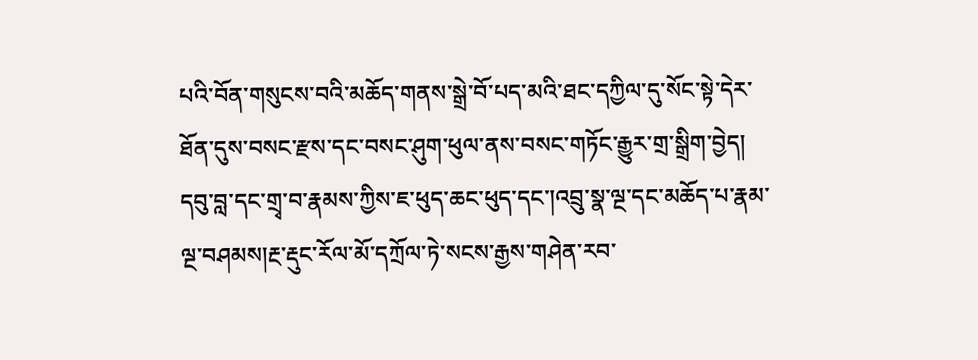པའི་བོན་གསུངས་བའི་མཆོད་གནས་སྒྲེ་བོ་པད་མའི་ཐང་དཀྱིལ་དུ་སོང་སྟེ་དེར་ཐོན་དུས་བསང་རྫས་དང་བསང་ཤུག་ཕུལ་ནས་བསང་གཏོང་རྒྱུར་གྲ་སྒྲིག་བྱེད། དབུ་བླ་དང་གྲྭ་བ་རྣམས་ཀྱིས་ཇ་ཕུད་ཆང་ཕུད་དང་།འབྲུ་སྣ་ལྔ་དང་མཆོད་པ་རྣམ་ལྔ་བཤམས།རྔ་རྡུང་རོལ་མོ་དཀྲོལ་ཏེ་སངས་རྒྱས་གཤེན་རབ་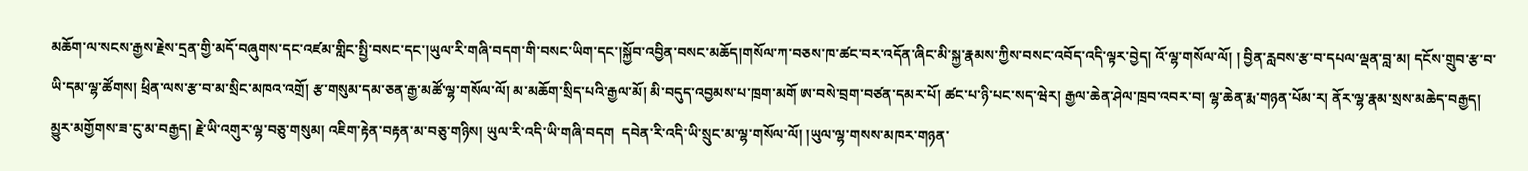མཆོག་ལ་སངས་རྒྱས་རྗེས་དྲན་གྱི་མདོ་བཞུགས་དང་འཛམ་གླིང་སྤྱི་བསང་དང་།ཡུལ་རི་གཞི་བདག་གི་བསང་ཡིག་དང་།སྐྱོབ་འབྱིན་བསང་མཆོད།གསོལ་ཀ་བཅས་ཁ་ཚང་བར་འདོན་ཞིང་མི་སྐྱ་རྣམས་ཀྱིས་བསང་འབོད་འདི་ལྟར་བྱེད། འོ་ལྷ་གསོལ་ལོ། ། བྱིན་རླབས་རྩ་བ་དཔལ་ལྡན་བླ་མ། དངོས་གྲུབ་རྩ་བ་ཡི་དམ་ལྷ་ཚོགས། ཕྲིན་ལས་རྩ་བ་མ་སྲིང་མཁའ་འགྲོ། རྩ་གསུམ་དམ་ཅན་རྒྱ་མཚོ་ལྷ་གསོལ་ལོ། མ་མཆོག་སྲིད་པའི་རྒྱལ་མོ། མི་བདུད་འབྱམས་པ་ཁྲག་མགོ ཨ་བསེ་བྲག་བཙན་དམར་པོ། ཚང་པ་ཉི་པང་སད་ཝེར། རྒྱལ་ཆེན་ཤེལ་ཁྲབ་འབར་བ། ལྷ་ཆེན་རྨ་གཉན་པོམ་ར། ནོར་ལྷ་རྣམ་སྲས་མཆེད་བརྒྱད། མྱུར་མགྱོགས་ཟ་ངུ་མ་བརྒྱད། རྗེ་ཡི་འགུར་ལྷ་བཅུ་གསུམ། འཇིག་རྟེན་བརྟན་མ་བཅུ་གཉིས། ཡུལ་རི་འདི་ཡི་གཞི་བདག  དབེན་རི་འདི་ཡི་སྲུང་མ་ལྷ་གསོལ་ལོ། །ཡུལ་ལྷ་གསས་མཁར་གཉན་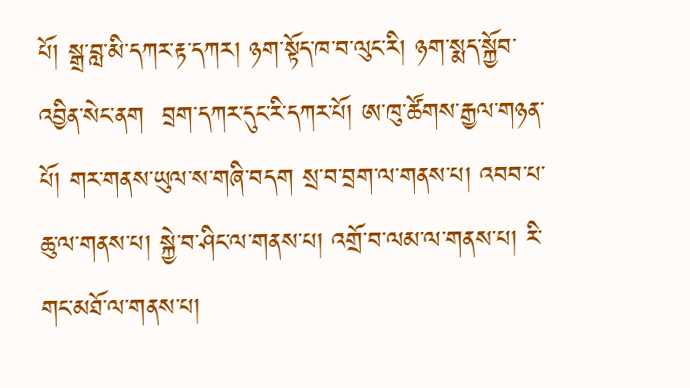པོ། སྒྲ་བླ་མི་དཀར་རྟ་དཀར། ཉག་སྟོད་ཁ་བ་ལུང་རི། ཉག་སྨད་སྐྱོབ་འབྱིན་སེང་ནག  བྲག་དཀར་དུང་རི་དཀར་པོ། ཨ་ཁུ་ཚོགས་རྒྱལ་གཉན་པོ། གར་གནས་ཡུལ་ས་གཞི་བདག སྲ་བ་བྲག་ལ་གནས་པ། འབབ་པ་ཆུ་ལ་གནས་པ། སྐྱེ་བ་ཤིང་ལ་གནས་པ། འགྲོ་བ་ལམ་ལ་གནས་པ། རི་གང་མཐོ་ལ་གནས་པ།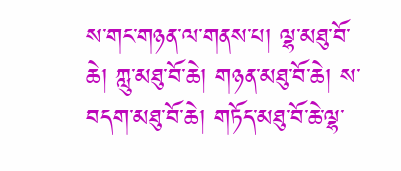ས་གང་གཉན་ལ་གནས་པ། ལྷ་མཐུ་བོ་ཆེ། ཀླུ་མཐུ་བོ་ཆེ། གཉན་མཐུ་བོ་ཆེ། ས་བདག་མཐུ་བོ་ཆེ། གཏོད་མཐུ་བོ་ཆེ་ལྷ་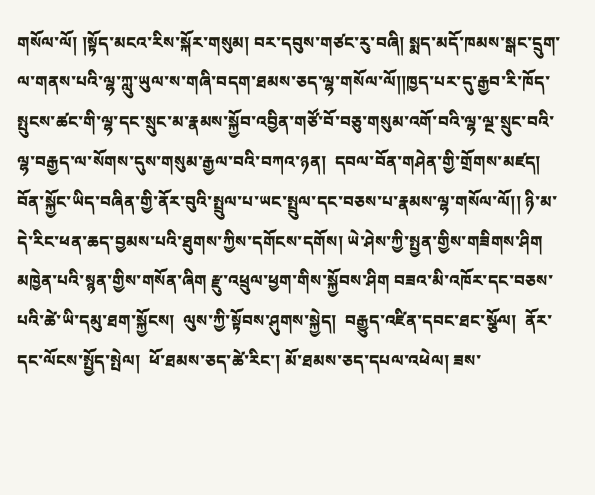གསོལ་ལོ། །སྟོད་མངའ་རིས་སྐོར་གསུམ། བར་དབུས་གཙང་རུ་བཞི། སྨད་མདོ་ཁམས་སྒང་དྲུག་ལ་གནས་པའི་ལྷ་ཀླུ་ཡུལ་ས་གཞི་བདག་ཐམས་ཅད་ལྷ་གསོལ་ལོ།།ཁྱད་པར་དུ་རྒྱབ་རི་ཁོད་སྤུངས་ཚང་གི་ལྷ་དང་སྲུང་མ་རྣམས་སྐྱོབ་འབྱིན་གཙོ་བོ་བཅུ་གསུམ་འགོ་བའི་ལྷ་ལྔ་སྲུང་བའི་ལྷ་བརྒྱད་ལ་སོགས་དུས་གསུམ་རྒྱལ་བའི་བཀའ་ཉན།  དབལ་བོན་གཤེན་གྱི་གྲོགས་མཛད།  བོན་སྐྱོང་ཡིད་བཞིན་གྱི་ནོར་བུའི་སྤྲུལ་པ་ཡང་སྤྲུལ་དང་བཅས་པ་རྣམས་ལྷ་གསོལ་ལོ།། ཉི་མ་དེ་རིང་ཕན་ཆད་བྱམས་པའི་ཐུགས་ཀྱིས་དགོངས་དགོས། ཡེ་ཤེས་ཀྱི་སྤྱན་གྱིས་གཟིགས་ཤིག མཁྱེན་པའི་སྙན་གྱིས་གསོན་ཞིག རྫུ་འཕྲུལ་ཕྱག་གིས་སྐྱོབས་ཤིག བཟའ་མི་འཁོར་དང་བཅས་པའི་ཚེ་ཡི་དམུ་ཐག་སྐྱོངས།  ལུས་ཀྱི་སྟོབས་ཤུགས་སྐྱེད།  བརྒྱུད་འཛིན་དབང་ཐང་སྩོལ།  ནོར་དང་ལོངས་སྤྱོད་སྤེལ།  ཕོ་ཐམས་ཅད་ཚེ་རིང་། མོ་ཐམས་ཅད་དཔལ་འཕེལ། ཟས་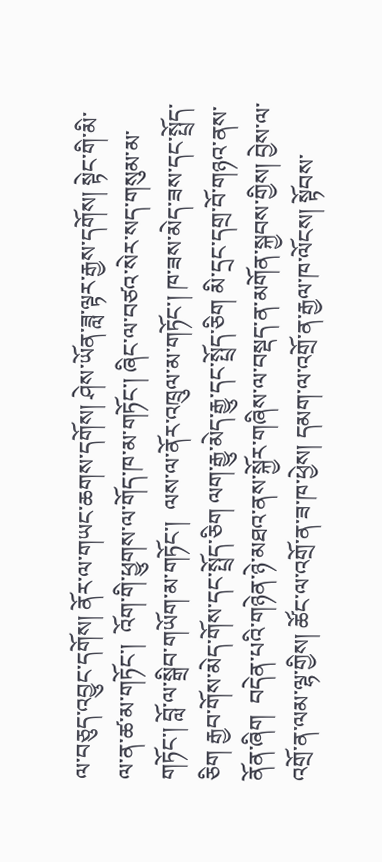ལ་བཅུད་འབྱུང་དགོས། ནོར་ལ་གཡང་ཆགས་དགོས། ཤེས་ཡོན་ཟླ་ལྟར་རྒྱས་དགོས། སྟེང་གི་མི་ལ་ན་ཚ་མ་གཏོང་།  འོག་གི་ཕྱུགས་ལ་གོད་ཁ་མ་གཏོང་། ཞིང་ལ་བཙའ་སེར་སད་གསུམ་མ་གཏོང་། བློ་ལ་སྒྲིབ་གཡོག་མ་གཏོང་།  ལས་ལ་ནོར་འཁྲུལ་མ་གཏོང་། ཁ་ཟས་མེད་ཟས་དང་སྤྲོད་ཅིག རྒྱབ་གོས་མེད་གོས་དང་སྤྲོད་ཅིག ལག་རྒྱུ་མེད་རྒྱུ་དང་སྤྲོད་ཅིག མི་དྲང་དགྲ་བོ་གཉའ་ནས་ནོན་ཞིག  བདེན་པའི་གཉེན་ཉེ་མཐའ་ནས་སྐྱོར་གཞིས་ལ་བསྡད་ན་མགོན་སྐྱབས་གྱིས། བྱེས་ལ་འགྲོ་ན་ལམ་ལྷ་གྱིས། ཚོང་ལ་འགྲོ་ན་ཟ་ཁ་ཕྱེས། དམག་ལ་འགྲོ་ན་རྒྱལ་ཁ་ལོངས། སྟོབས་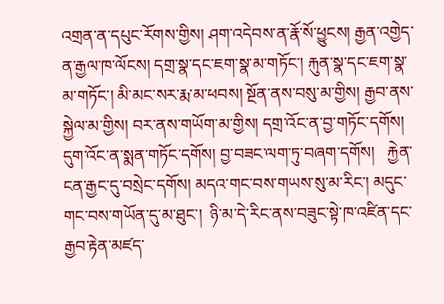འགྲན་ན་དཔུང་རོགས་གྱིས། ཤག་འདེབས་ན་རྣོ་སོ་ཕྱུངས། རྒྱན་འགྱེད་ན་རྒྱལ་ཁ་ལོངས། དགྲ་སྣ་དང་ཇག་སྣ་མ་གཏོང་། རྐུན་སྣ་དང་ཇག་སྣ་མ་གཏོང་། མི་མང་སར་རྨ་མ་ཕབས། སྔོན་ནས་བསུ་མ་གྱིས། རྒྱབ་ནས་སྐྱེལ་མ་གྱིས། བར་ནས་གཡོག་མ་གྱིས། དགྲ་འོང་ན་བྱ་གཏོང་དགོས། དུག་འོང་ན་སྨན་གཏོང་དགོས། བྱ་བཟང་ལག་ཏུ་བཞག་དགོས།   རྐྱེན་ངན་རྒྱང་དུ་བསྲེང་དགོས། མདའ་གང་བས་གཡས་སུ་མ་རིང་། མདུང་གང་བས་གཡོན་དུ་མ་ཐུང་།  ཉི་མ་དེ་རིང་ནས་བཟུང་སྟེ་ཁ་འཛིན་དང་རྒྱབ་རྟེན་མཛད་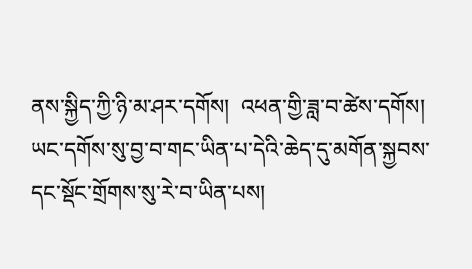ནས་སྐྱིད་ཀྱི་ཉི་མ་ཤར་དགོས།  འཕན་གྱི་ཟླ་བ་ཚེས་དགོས།  ཡང་དགོས་སུ་བྱ་བ་གང་ཡིན་པ་དེའི་ཆེད་དུ་མགོན་སྐྱབས་དང་སྡོང་གྲོགས་སུ་རེ་བ་ཡིན་པས།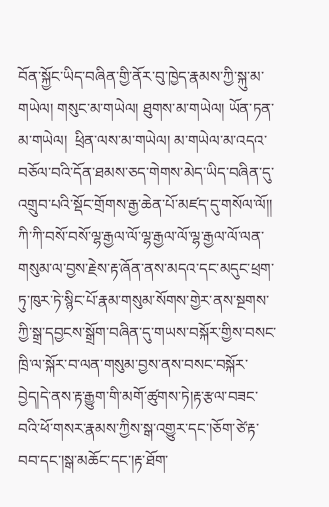བོན་སྐྱོང་ཡིད་བཞིན་གྱི་ནོར་བུ་ཁྱེད་རྣམས་ཀྱི་སྐུ་མ་གཡེལ། གསུང་མ་གཡེལ། ཐུགས་མ་གཡེལ། ཡོན་ཏན་མ་གཡེལ།  ཕྲིན་ལས་མ་གཡེལ། མ་གཡེལ་མ་འདའ་བཅོལ་བའི་དོན་ཐམས་ཅད་གེགས་མེད་ཡིད་བཞིན་དུ་འགྲུབ་པའི་སྡོང་གྲོགས་རྒྱ་ཆེན་པོ་མཛད་དུ་གསོལ་ལོ།། ཀི་ཀི་བསོ་བསོ་ལྷ་རྒྱལ་ལོ་ལྷ་རྒྱལ་ལོ་ལྷ་རྒྱལ་ལོ་ལན་གསུམ་ལ་བྱས་རྗེས་རྟ་ཞོན་ནས་མདའ་དང་མདུང་ཕྲག་ཏུ་ཁུར་ཏེ་སྙིང་པོ་རྣམ་གསུམ་སོགས་གྱེར་ནས་སྔགས་ཀྱི་སྒྲ་དབྱངས་སྒྲོག་བཞིན་དུ་གཡས་བསྐོར་གྱིས་བསང་ཁྲི་ལ་སྐོར་བ་ལན་གསུམ་བྱས་ནས་བསང་བསྐོར་བྱེད།དེ་ནས་རྟ་རྒྱུག་གི་མགོ་ཚུགས་ཏེ།རྟ་རྩལ་བཟང་བའི་ཕོ་གསར་རྣམས་ཀྱིས་སྒ་འགྱུར་དང་།ཅོག་ཙེ་རྟ་བབ་དང་།སྒ་མཆོང་དང་།རྟ་ཐོག་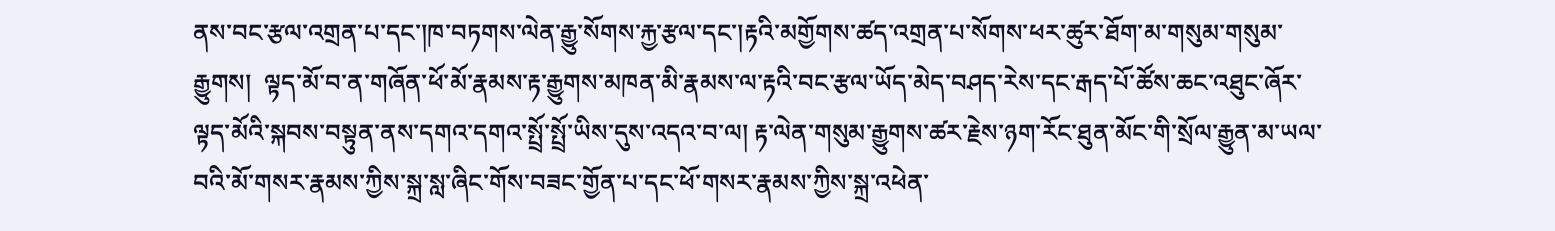ནས་བང་རྩལ་འགྲན་པ་དང་།ཁ་བཏགས་ལེན་རྒྱུ་སོགས་རྐྱ་རྩལ་དང་།རྟའི་མགྱོགས་ཚད་འགྲན་པ་སོགས་ཕར་ཚུར་ཐོག་མ་གསུམ་གསུམ་རྒྱུགས།  ལྟད་མོ་བ་ན་གཞོན་ཕོ་མོ་རྣམས་རྟ་རྒྱུགས་མཁན་མི་རྣམས་ལ་རྟའི་བང་རྩལ་ཡོད་མེད་བཤད་རེས་དང་རྒད་པོ་ཚོས་ཆང་འཐུང་ཞོར་ལྟད་མོའི་སྐབས་བསྟུན་ནས་དགའ་དགའ་སྤྲོ་སྤྲོ་ཡིས་དུས་འདའ་བ་ལ། རྟ་ལེན་གསུམ་རྒྱུགས་ཚར་རྗེས་ཉག་རོང་ཐུན་མོང་གི་སྲོལ་རྒྱུན་མ་ཡལ་བའི་མོ་གསར་རྣམས་ཀྱིས་སྐྲ་སླ་ཞིང་གོས་བཟང་གྱོན་པ་དང་ཕོ་གསར་རྣམས་ཀྱིས་སྐྲ་འཕེན་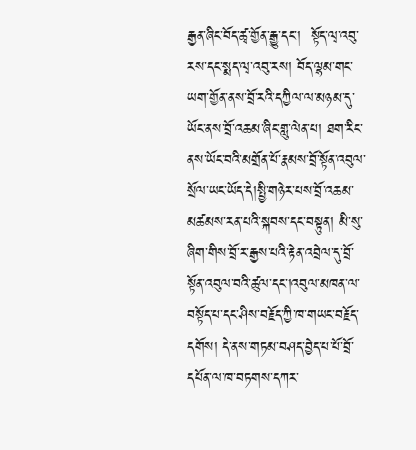རྒྱན་ཞིང་བོད་ཚྭ་གྱོན་རྒྱུ་དང་།  སྟོད་ལྭ་འབུ་རས་དང་སྨད་ལྭ་འབུ་རས། བོད་ལྷམ་གང་ཡག་གྱོན་ནས་བྲོ་རའི་དཀྱིལ་ལ་མཉམ་དུ་ཡོང་ནས་བྲོ་འཆམ་ཞིང་གླུ་ལེན་པ། ཐག་རིང་ནས་ཡོང་བའི་མགྲོན་པོ་རྣམས་བྲོ་སྟོན་འབུལ་སྲོལ་ཡང་ཡོད་དེ།སྤྱི་གཉེར་པས་བྲོ་འཆམ་མཚམས་རན་པའི་སྐབས་དང་བསྟུན། མི་སུ་ཞིག་གིས་བྲོ་ར་རྒྱས་པའི་རྟེན་འབྲེལ་དུ་བྲོ་སྟོན་འབུལ་བའི་ཚུལ་དང་།འབུལ་མཁན་ལ་བསྟོད་པ་དང་ཤིས་བརྗོད་ཀྱི་ཁ་གཡང་བརྗོད་དགོས། དེ་ནས་གཏམ་བཤད་བྱེད་པ་པོ་བྲོ་དཔོན་ལ་ཁ་བཏགས་དཀར་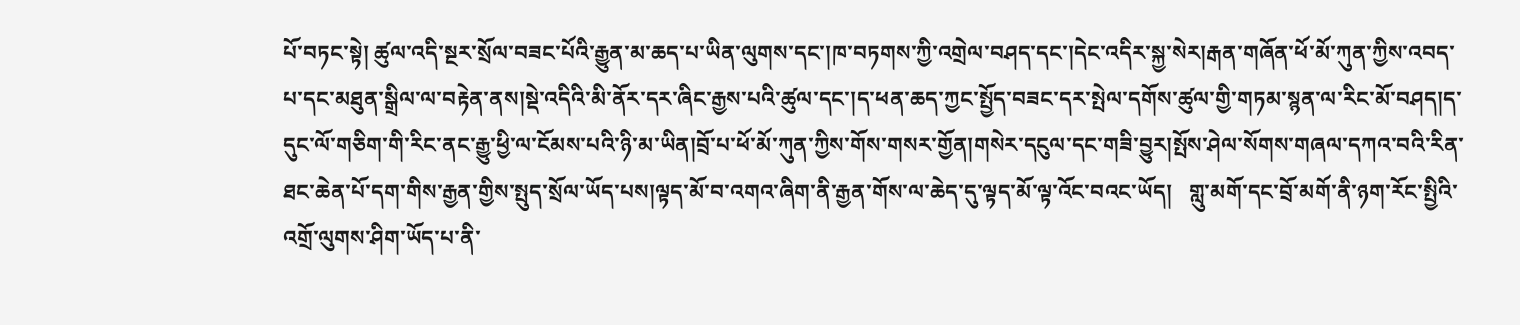པོ་བཏང་སྟེ། ཚུལ་འདི་སྔར་སྲོལ་བཟང་པོའི་རྒྱུན་མ་ཆད་པ་ཡིན་ལུགས་དང་།ཁ་བཏགས་ཀྱི་འགྲེལ་བཤད་དང་།དེང་འདིར་སྐྱ་སེར།རྒན་གཞོན་ཕོ་མོ་ཀུན་ཀྱིས་འབད་པ་དང་མཐུན་སྒྲིལ་ལ་བརྟེན་ནས།སྡེ་འདིའི་མི་ནོར་དར་ཞིང་རྒྱས་པའི་ཚུལ་དང་།ད་ཕན་ཆད་ཀྱང་སྤྱོད་བཟང་དར་སྤེལ་དགོས་ཚུལ་གྱི་གཏམ་སྙན་ལ་རིང་མོ་བཤད།ད་དུང་ལོ་གཅིག་གི་རིང་ནང་རྒྱུ་ཕྱི་ལ་ངོམས་པའི་ཉི་མ་ཡིན།བྲོ་པ་ཕོ་མོ་ཀུན་ཀྱིས་གོས་གསར་གྱོན།གསེར་དངུལ་དང་གཟི་བྱུར།སྤོས་ཤེལ་སོགས་གཞལ་དཀའ་བའི་རིན་ཐང་ཆེན་པོ་དག་གིས་རྒྱན་གྱིས་སྤུད་སྲོལ་ཡོད་པས།ལྟད་མོ་བ་འགའ་ཞིག་ནི་རྒྱན་གོས་ལ་ཆེད་དུ་ལྟད་མོ་ལྟ་འོང་བའང་ཡོད།   གླུ་མགོ་དང་བྲོ་མགོ་ནི་ཉག་རོང་སྤྱིའི་འགྲོ་ལུགས་ཤིག་ཡོད་པ་ནི་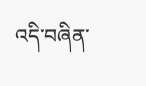འདི་བཞིན་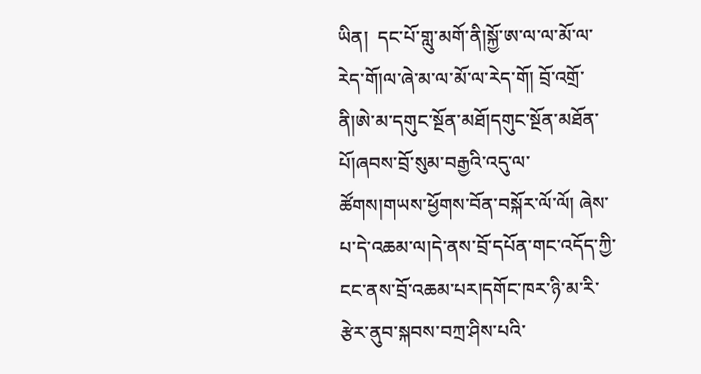ཡིན།  དང་པོ་གླུ་མགོ་ནི།སྐྱོ་ཨ་ལ་ལ་མོ་ལ་རེད་གོ།ལ་ཞེ་མ་ལ་མོ་ལ་རེད་གོ། བྲོ་འགྲོ་ནི།ཨེ་མ་དགུང་སྔོན་མཐོ།དགུང་སྔོན་མཐོན་པོ།ཞབས་བྲོ་སུམ་བརྒྱའི་འདུ་ལ་ཚོགས།གཡས་ཕྱོགས་བོན་བསྐོར་ལོ་ལོ། ཞེས་པ་དེ་འཆམ་ལ།དེ་ནས་བྲོ་དཔོན་གང་འདོད་ཀྱི་ངང་ནས་བྲོ་འཆམ་པར།དགོང་ཁར་ཉི་མ་རི་རྩེར་ནུབ་སྐབས་བཀྲ་ཤིས་པའི་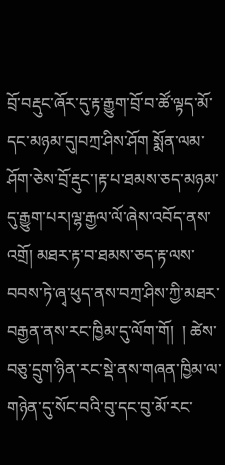བྲོ་བརྡུང་ཞོར་དུ་རྟ་རྒྱུག་བྲོ་བ་ཚོ་ལྟད་མོ་དང་མཉམ་དུ།བཀྲ་ཤིས་ཤོག སྨོན་ལམ་ཤོག་ཅེས་བྲོ་རྡུང་།རྟ་པ་ཐམས་ཅད་མཉམ་དུ་རྒྱུག་པར།ལྷ་རྒྱལ་ལོ་ཞེས་འབོད་ནས་འགྲོ། མཐར་རྟ་བ་ཐམས་ཅད་རྟ་ལས་བབས་ཏེ་ཞྭ་ཕུད་ནས་བཀྲ་ཤིས་ཀྱི་མཐར་བརྒྱན་ནས་རང་ཁྱིམ་དུ་ལོག་གོ།  ། ཚེས་བཅུ་དྲུག་ཉིན་རང་སྡེ་ནས་གཞན་ཁྱིམ་ལ་གཉེན་དུ་སོང་བའི་བུ་དང་བུ་མོ་རང་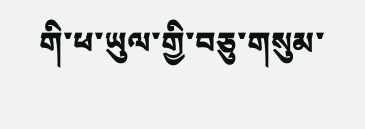གི་ཕ་ཡུལ་གྱི་བཅུ་གསུམ་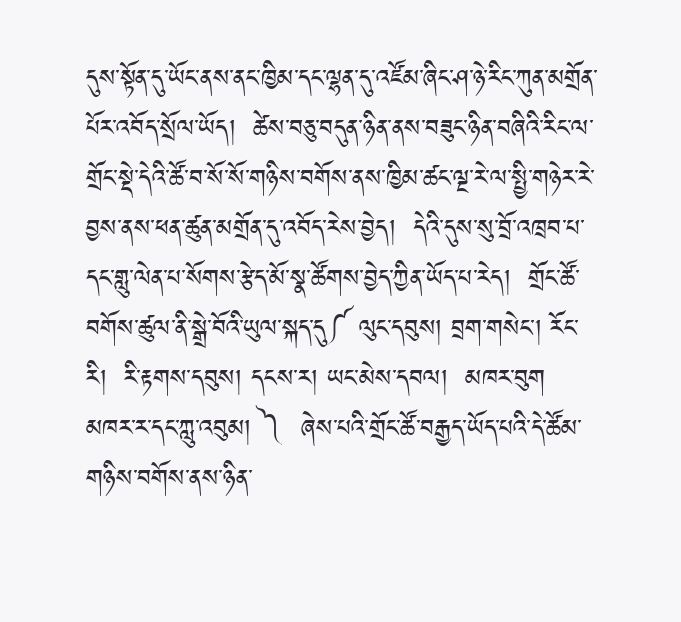དུས་སྟོན་དུ་ཡོང་ནས་ནང་ཁྱིམ་དང་ལྷན་དུ་འཛོམ་ཞིང་ཤ་ཉེ་རིང་ཀུན་མགྲོན་པོར་འབོད་སྲོལ་ཡོད།  ཚེས་བཅུ་བདུན་ཉིན་ནས་བཟུང་ཉིན་བཞིའི་རིང་ལ་གྲོང་སྡེ་དེའི་ཚོ་བ་སོ་སོ་གཉིས་བགོས་ནས་ཁྱིམ་ཚང་ལྔ་རེ་ལ་སྤྱི་གཉེར་རེ་བྱས་ནས་ཕན་ཚུན་མགྲོན་དུ་འབོད་རེས་བྱེད།  དེའི་དུས་སུ་བྲོ་འཁྲབ་པ་དང་གླུ་ལེན་པ་སོགས་རྩེད་མོ་སྣ་ཚོགས་བྱེད་ཀྱིན་ཡོད་པ་རེད།  གྲོང་ཚོ་བགོས་ཚུལ་ནི་སྒྲེ་བོའི་ཡུལ་སྐད་དུ༼ ལུང་དབུས། བྲག་གསེང་། རོང་རི།  རི་རྟགས་དབུས། དངས་ར། ཡང་མེས་དབལ།  མཁར་བུག  མཁར་ར་དང་ཀླུ་འབུམ། ༽  ཞེས་པའི་གྲོང་ཚོ་བརྒྱད་ཡོད་པའི་དེ་ཚོམ་གཉིས་བགོས་ནས་ཉིན་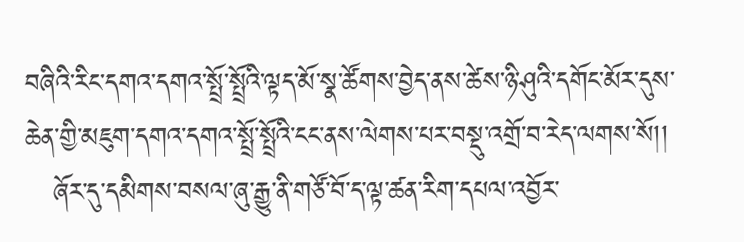བཞིའི་རིང་དགའ་དགའ་སྤྲོ་སྤྲོའི་ལྟད་མོ་སྣ་ཚོགས་བྱེད་ནས་ཚེས་ཉི་ཤུའི་དགོང་མོར་དུས་ཆེན་གྱི་མཇུག་དགའ་དགའ་སྤྲོ་སྤྲོའི་ངང་ནས་ལེགས་པར་བསྡུ་འགྲོ་བ་རེད་ལགས་སོ།།
   ཞོར་དུ་དམིགས་བསལ་ཞུ་རྒྱུ་ནི་གཙོ་བོ་ད་ལྟ་ཚན་རིག་དཔལ་འབྱོར་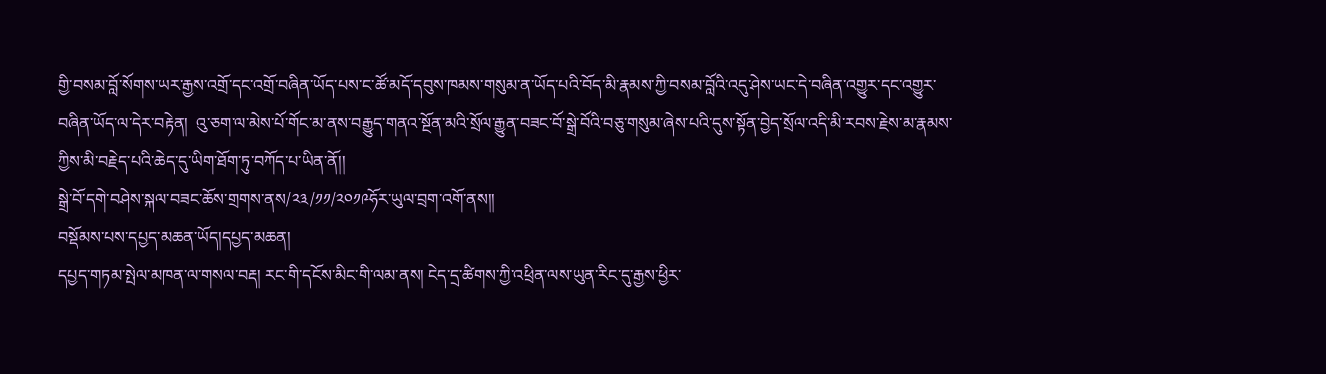གྱི་བསམ་བློ་སོགས་ཡར་རྒྱས་འགྲོ་དང་འགྲོ་བཞིན་ཡོད་པས་ང་ཚོ་མདོ་དབུས་ཁམས་གསུམ་ན་ཡོད་པའི་བོད་མི་རྣམས་ཀྱི་བསམ་བློའི་འདུ་ཤེས་ཡང་དེ་བཞིན་འགྱུར་དང་འགྱུར་བཞིན་ཡོད་ལ་དེར་བརྟེན།  འུ་ཅག་ལ་མེས་པོ་གོང་མ་ནས་བརྒྱུད་གནའ་སྔོན་མའི་སྲོལ་རྒྱུན་བཟང་བོ་སྒྲེ་བོའི་བཅུ་གསུམ་ཞེས་པའི་དུས་སྟོན་བྱེད་སྲོལ་འདི་མི་རབས་རྗེས་མ་རྣམས་ཀྱིས་མི་བརྗེད་པའི་ཆེད་དུ་ཡིག་ཐོག་ཏུ་བཀོད་པ་ཡིན་ནོ།།
སྒྲེ་བོ་དགེ་བཤེས་སྐལ་བཟང་ཆོས་གྲགས་ནས/༢༣/༡༡/༢༠༡༩ཧོར་ཡུལ་བྲག་འགོ་ནས།།
བསྡོམས་པས་དཔྱད་མཆན་ཡོད།དཔྱད་མཆན།
དཔྱད་གཏམ་སྤེལ་མཁན་ལ་གསལ་བརྡ། རང་གི་དངོས་མིང་གི་ལམ་ནས། ངེད་དྲ་ཚིགས་ཀྱི་འཕྲིན་ལས་ཡུན་རིང་དུ་རྒྱས་ཕྱིར་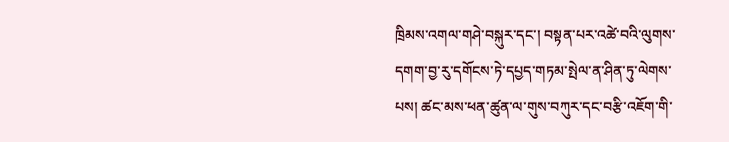ཁྲིམས་འགལ་གཤེ་བསྐུར་དང་། བསྟན་པར་འཚེ་བའི་ལུགས་དགག་བྱ་རུ་དགོངས་ཏེ་དཔྱད་གཏམ་སྤེལ་ན་ཤིན་ཏུ་ལེགས་པས། ཚང་མས་ཕན་ཚུན་ལ་གུས་བཀུར་དང་བརྩི་འཇོག་གི་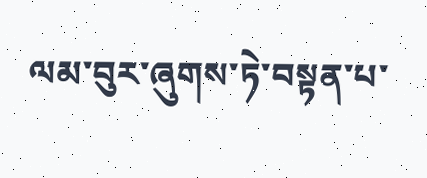ལམ་བུར་ཞུགས་ཏེ་བསྟན་པ་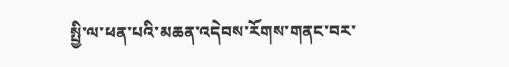སྤྱི་ལ་ཕན་པའི་མཆན་འདེབས་རོགས་གནང་བར་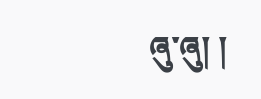ཞུ་ཞུ། །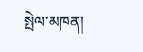སྤེལ་མཁན།